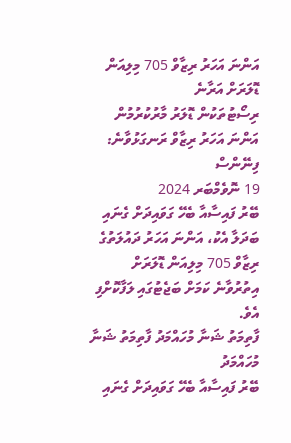އަންނަ އަހަރު ރިޒާވް 705 މިލިއަން ޑޮލަރަށް އަރާނެ
ރިސޯޓުތަކުން ޑޮލަރު މާރުކުރުމުން އަންނަ އަހަރު ރިޒާވް ރަނގަޅުވާނެ: ފިނޭންސް
19 ނޮވެމްބަރ 2024
ބޭރު ފައިސާއާ ބެހޭ ގަވައިދަށް ގެނައި ބަދަލާ އެކު، އަންނަ އަހަރު ދައުލަތުގެ ރިޒާވް 705 މިލިއަން ޑޮލަރަށް އިތުރުވާނެ ކަމަށް ބަޖެޓުގައި ލަފާކޮށްފި އެވެ.
ފާތިމަތު ޝަނާ މުހައްމަދު ފާތިމަތު ޝަނާ މުހައްމަދު
ބޭރު ފައިސާއާ ބެހޭ ގަވައިދަށް ގެނައި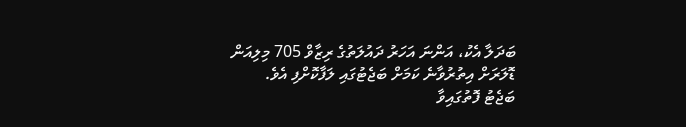ބަދަލާ އެކު، އަންނަ އަހަރު ދައުލަތުގެ ރިޒާވް 705 މިލިއަން ޑޮލަރަށް އިތުރުވާނެ ކަމަށް ބަޖެޓުގައި ލަފާކޮށްފި އެވެ.
ބަޖެޓު ފޮތުގައިވާ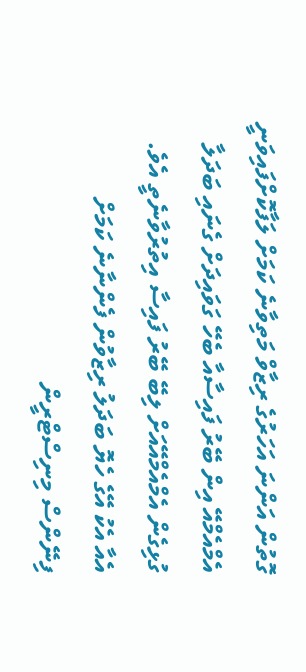ގޮތުން އަންނަ އަހަރުގެ ރިޒާވް މަތިވާނެ ކަމަށް ލަފާކޮށްފައިވަނީ އެމްއެމްއޭ އިން ބޭރު ފައިސާއާ ބެހޭ ގަވައިދަށް ގެނައި ބަދަލާ ގުޅިގެން އެމްއެމްއޭއަށް ލިބޭ ބޭރު ފައިސާ އިތުރުވާނެތީ އެވެ. އެއާ އެކު އޭގެ ހެޔޮ ބަދަލު ރިޒާވުން ފެންނާނެ ކަމަށް ފިނޭންސް މިނިސްޓްރީން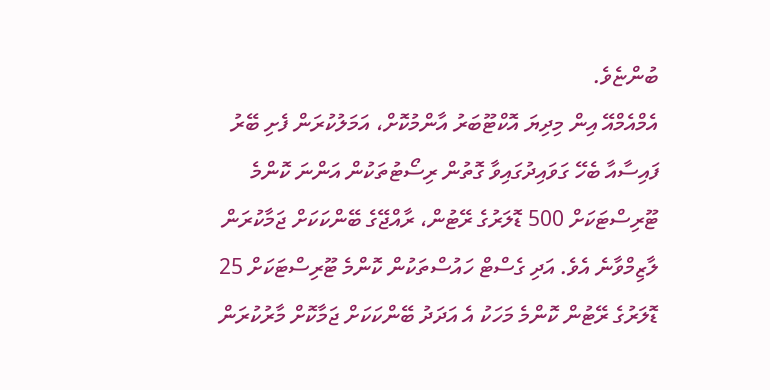ބުންޏެވެ.
އެމްއެމްއޭ އިން މިދިޔަ އޮކްޓޫބަރު އާންމުކޮށް، އަމަލުކުރަން ފެށި ބޭރު ފައިސާއާ ބެހޭ ގަވައިދުގައިވާ ގޮތުން ރިސޯޓުތަކުން އަންނަ ކޮންމެ ޓޫރިސްޓަކަށް 500 ޑޮލަރުގެ ރޭޓުން، ރާއްޖޭގެ ބޭންކަކަށް ޖަމާކުރަން ލާޒިމްވާނެ އެވެ. އަދި ގެސްޓް ހައުސްތަކުން ކޮންމެ ޓޫރިސްޓަކަށް 25 ޑޮލަރުގެ ރޭޓުން ކޮންމެ މަހަކު އެ އަދަދު ބޭންކަކަށް ޖަމާކޮށް މާރުކުރަން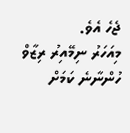ޖެހެ އެވެ.
މިއަހަރު ނިމޭއިރު ރިޒާވް ހުންނާނެ ކަމަށް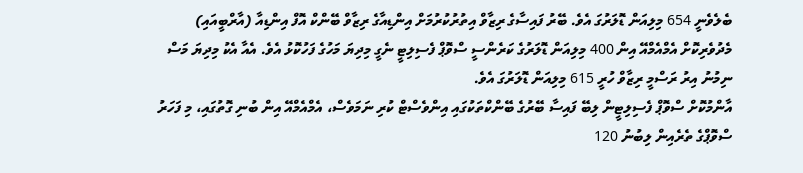ބެލެވެނީ 654 މިލިއަން ޑޮލަރުގަ އެވެ. ބޭރު ފައިސާގެ ރިޒާވް އިތުރުކުރުމަށް އިންޑިއާގެ ރިޒާވް ބޭންކް އޮފް އިންޑިއާ (އާރްބީއައި) މެދުވެރިކޮށް އެމްއެމްއޭ އިން 400 މިލިއަން ޑޮލަރުގެ ކަރެންސީ ސްވޮޕް ފެސިލިޓީ ނެގީ މިދިޔަ މަހުގެ ފަހުކޮޅު އެވެ. އެއާ އެކު މިދިޔަ މަސް ނިމުނު އިރު ރަސްމީ ރިޒާވް ހުރީ 615 މިލިއަން ޑޮލަރުގަ އެވެ.
އާންމުކޮށް ސްވޮޕް ފެސިލިޓީން ލިބޭ ފައިސާ ބޭރުގެ ބޭންކްތަކުގައި އިންވެސްޓް ކުރި ނަމަވެސް، އެމްއެމްއޭ އިން ބުނި ގޮތުގައި، މި ފަހަރު ސްވޮޕްގެ ތެރެއިން ލިބުނު 120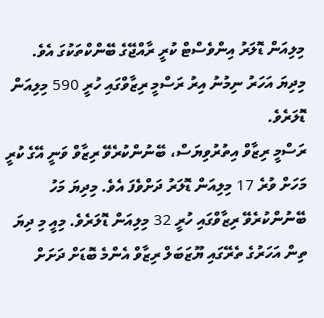މިލިއަން ޑޮލަރު އިންވެސްޓް ކުރީ ރާއްޖޭގެ ބޭންކްތަކުގަ އެވެ.
މިދިޔަ އަހަރު ނިމުނު އިރު ރަސްމީ ރިޒާވްގައި ހުރީ 590 މިލިއަން ޑޮލަރެވެ.
ރަސްމީ ރިޒާވް އިތުރުވިޔަސް، ބޭނުންކުރެވޭ ރިޒާވް ވަނީ އޭގެ ކުރީ މަހަށް ވުރެ 17 މިލިއަން ޑޮލަރު ދަށްވެފަ އެވެ. މިދިޔަ މަހު ބޭނުންކުރެވޭ ރިޒާވްގައި ހުރީ 32 މިލިއަން ޑޮލަރެވެ. މިއީ މި ދިޔަ ތިން އަހަރުގެ ތެރޭގައި ޔޫޒަބަލް ރިޒާވް އެންމެ ބޮޑަށް ދަށަށް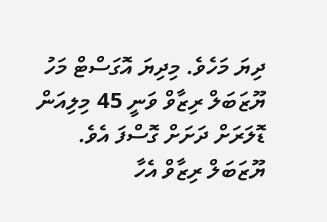ދިޔަ މަހެވެ. މިދިޔަ އޮގަސްޓް މަހު ޔޫޒަބަލް ރިޒާވް ވަނީ 45 މިލިއަން ޑޮލަރަށް ދަށަށް ގޮސްފަ އެވެ. ޔޫޒަބަލް ރިޒާވް އެހާ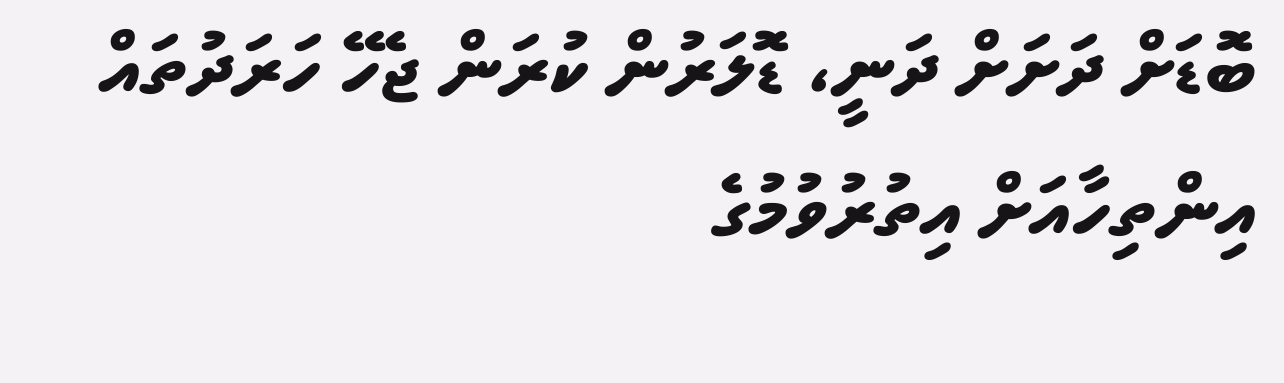ބޮޑަށް ދަށަށް ދަނީ، ޑޮލަރުން ކުރަން ޖެހޭ ހަރަދުތައް އިންތިހާއަށް އިތުރުވުމުގެ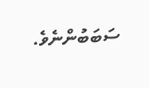ސަބަބުންނެވެ.